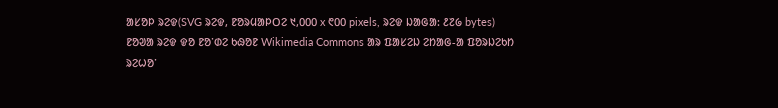ᱟᱥᱚᱞ ᱨᱮᱫ(SVG ᱨᱮᱫ, ᱱᱚᱨᱢᱟᱞᱛᱮ ᱑,᱐᱐᱐ x ᱖᱐᱐ pixels, ᱨᱮᱫ ᱡᱟᱜᱟ: ᱒᱗᱙ bytes)
ᱱᱚᱣᱟ ᱨᱮᱫ ᱫᱚ ᱱᱚᱸᱰᱮ ᱠᱷᱚᱱ Wikimedia Commons ᱟᱨ ᱯᱟᱥᱮᱡ ᱮᱴᱟᱜ-ᱟ ᱯᱚᱨᱡᱮᱠᱴ ᱨᱮᱦᱚᱸ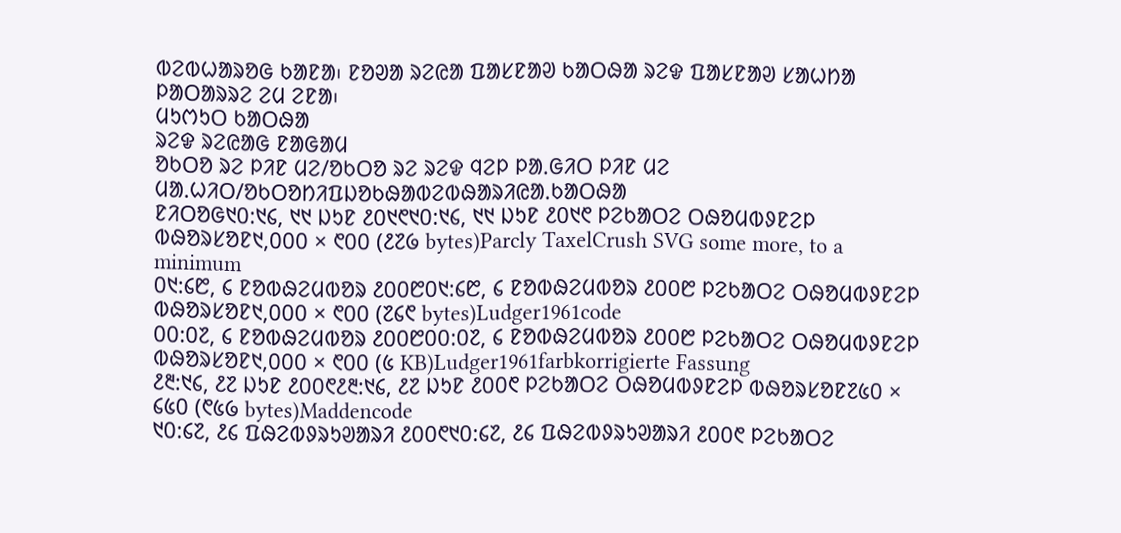ᱵᱮᱵᱦᱟᱨᱚᱜ ᱠᱟᱱᱟ᱾ ᱱᱚᱣᱟ ᱨᱮᱭᱟ ᱯᱟᱥᱱᱟᱣ ᱠᱟᱛᱷᱟ ᱨᱮᱫ ᱯᱟᱥᱱᱟᱣ ᱥᱟᱦᱴᱟ ᱞᱟᱛᱟᱨᱨᱮ ᱮᱢ ᱮᱱᱟ᱾
ᱢᱩᱬᱩᱛ ᱠᱟᱛᱷᱟ
ᱨᱮᱫ ᱨᱮᱭᱟᱜ ᱱᱟᱜᱟᱢ
ᱚᱠᱛᱚ ᱨᱮ ᱞᱤᱱ ᱢᱮ/ᱚᱠᱛᱚ ᱨᱮ ᱨᱮᱫ ᱧᱮᱞ ᱞᱟᱹᱜᱤᱛ ᱞᱤᱱ ᱢᱮ
ᱢᱟᱹᱦᱤᱛ/ᱚᱠᱛᱚᱴᱤᱯᱡᱚᱠᱷᱟᱵᱮᱵᱷᱟᱨᱤᱭᱟᱹᱠᱟᱛᱷᱟ
ᱱᱤᱛᱚᱜ᱑᱐:᱑᱔, ᱑᱑ ᱡᱩᱱ ᱒᱐᱑᱖᱑᱐:᱑᱔, ᱑᱑ ᱡᱩᱱ ᱒᱐᱑᱖ ᱞᱮᱠᱟᱛᱮ ᱛᱷᱚᱢᱵᱽᱱᱮᱞ ᱵᱷᱚᱨᱥᱚᱱ᱑,᱐᱐᱐ × ᱖᱐᱐ (᱒᱗᱙ bytes)Parcly TaxelCrush SVG some more, to a minimum
᱐᱑:᱔᱘, ᱔ ᱱᱚᱵᱷᱮᱢᱵᱚᱨ ᱒᱐᱐᱘᱐᱑:᱔᱘, ᱔ ᱱᱚᱵᱷᱮᱢᱵᱚᱨ ᱒᱐᱐᱘ ᱞᱮᱠᱟᱛᱮ ᱛᱷᱚᱢᱵᱽᱱᱮᱞ ᱵᱷᱚᱨᱥᱚᱱ᱑,᱐᱐᱐ × ᱖᱐᱐ (᱗᱔᱖ bytes)Ludger1961code
᱐᱐:᱐᱗, ᱔ ᱱᱚᱵᱷᱮᱢᱵᱚᱨ ᱒᱐᱐᱘᱐᱐:᱐᱗, ᱔ ᱱᱚᱵᱷᱮᱢᱵᱚᱨ ᱒᱐᱐᱘ ᱞᱮᱠᱟᱛᱮ ᱛᱷᱚᱢᱵᱽᱱᱮᱞ ᱵᱷᱚᱨᱥᱚᱱ᱑,᱐᱐᱐ × ᱖᱐᱐ (᱕ KB)Ludger1961farbkorrigierte Fassung
᱒᱓:᱑᱔, ᱒᱗ ᱡᱩᱱ ᱒᱐᱐᱖᱒᱓:᱑᱔, ᱒᱗ ᱡᱩᱱ ᱒᱐᱐᱖ ᱞᱮᱠᱟᱛᱮ ᱛᱷᱚᱢᱵᱽᱱᱮᱞ ᱵᱷᱚᱨᱥᱚᱱ᱗᱕᱐ × ᱔᱕᱐ (᱖᱕᱙ bytes)Maddencode
᱑᱐:᱔᱗, ᱒᱔ ᱯᱷᱮᱵᱽᱨᱩᱣᱟᱨᱤ ᱒᱐᱐᱖᱑᱐:᱔᱗, ᱒᱔ ᱯᱷᱮᱵᱽᱨᱩᱣᱟᱨᱤ ᱒᱐᱐᱖ ᱞᱮᱠᱟᱛᱮ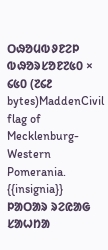ᱛᱷᱚᱢᱵᱽᱱᱮᱞ ᱵᱷᱚᱨᱥᱚᱱ᱗᱕᱐ × ᱔᱕᱐ (᱗᱔᱒ bytes)MaddenCivil flag of Mecklenburg-Western Pomerania. {{insignia}}
ᱞᱟᱛᱟᱨ ᱨᱮᱭᱟᱜ ᱥᱟᱦᱴᱟ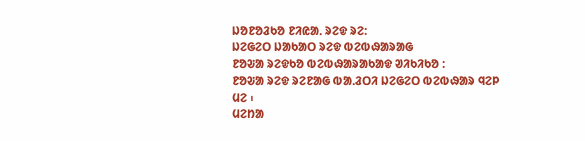ᱡᱚᱱᱚᱲᱠᱚ ᱱᱤᱭᱟᱹ ᱨᱮᱫ ᱨᱮ:
ᱡᱮᱜᱮᱛ ᱡᱟᱠᱟᱛ ᱨᱮᱫ ᱵᱮᱵᱷᱟᱨᱟᱜ
ᱱᱚᱶᱟ ᱨᱮᱫᱠᱚ ᱵᱮᱵᱷᱟᱨᱟᱠᱟᱫ ᱣᱤᱠᱤᱠᱚ :
ᱱᱚᱶᱟ ᱨᱮᱫ ᱨᱮᱱᱟᱜ ᱵᱟᱹᱲᱛᱤ ᱡᱮᱜᱮᱛ ᱵᱮᱵᱷᱟᱨ ᱧᱮᱞ ᱢᱮ ᱾
ᱢᱮᱴᱟ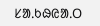ᱥᱟᱹᱠᱷᱭᱟᱹᱛ